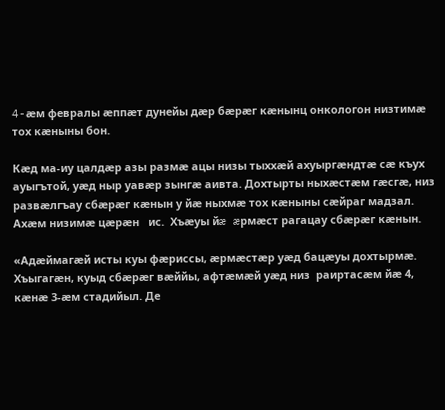4-æм февралы æппæт дунейы дæр бæрæг кæнынц онкологон низтимæ тох кæныны бон.

Кæд ма-иу цалдæр азы размæ ацы низы тыххæй ахуыргæндтæ сæ къух  ауыгътой, уæд ныр уавæр зынгæ аивта. Дохтырты ныхæстæм гæсгæ, низ развæлгъау сбæрæг кæнын у йæ ныхмæ тох кæныны сæйраг мадзал. Ахæм низимæ цæрæн   ис.  Хъæуы йæ æрмæст рагацау сбæрæг кæнын.

«Адæймагæй исты куы фæриссы, æрмæстæр уæд бацæуы дохтырмæ. Хъыгагæн, куыд сбæрæг вæййы, афтæмæй уæд низ  раиртасæм йæ 4, кæнæ 3-æм стадийыл. Де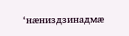‘нæниздзинадмæ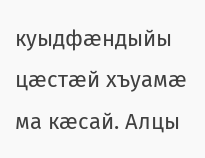куыдфæндыйы цæстæй хъуамæ ма кæсай. Алцы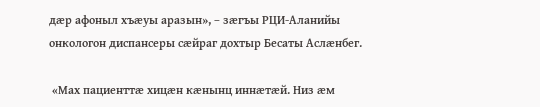дæр афоныл хъæуы аразын», – зæгъы РЦИ-Аланийы онкологон диспансеры сæйраг дохтыр Бесаты Аслæнбег.

 «Мах пациенттæ хицæн кæнынц иннæтæй. Низ æм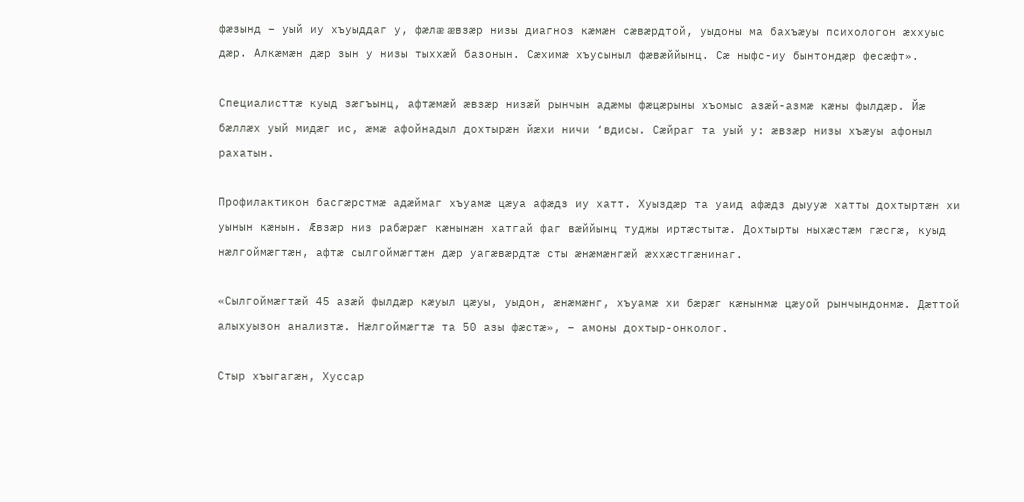фæзынд – уый иу хъуыддаг у, фæлæ æвзæр низы диагноз кæмæн сæвæрдтой, уыдоны ма бахъæуы психологон æххуыс дæр. Алкæмæн дæр зын у низы тыххæй базонын. Сæхимæ хъусыныл фæвæййынц. Сæ ныфс-иу бынтондæр фесæфт».

Специалисттæ куыд зæгъынц, афтæмæй æвзæр низæй рынчын адæмы фæцæрыны хъомыс азæй-азмæ кæны фылдæр. Йæ бæллæх уый мидæг ис, æмæ афойнадыл дохтырæн йæхи ничи ‘вдисы. Сæйраг та уый у: æвзæр низы хъæуы афоныл рахатын.

Профилактикон басгæрстмæ адæймаг хъуамæ цæуа афæдз иу хатт. Хуыздæр та уаид афæдз дыууæ хатты дохтыртæн хи уынын кæнын. Æвзæр низ рабæрæг кæнынæн хатгай фаг вæййынц туджы иртæстытæ. Дохтырты ныхæстæм гæсгæ, куыд нæлгоймæгтæн, афтæ сылгоймæгтæн дæр уагæвæрдтæ сты æнæмæнгæй æххæстгæнинаг.

«Сылгоймæгтæй 45 азæй фылдæр кæуыл цæуы, уыдон, æнæмæнг, хъуамæ хи бæрæг кæнынмæ цæуой рынчындонмæ. Дæттой алыхуызон анализтæ. Нæлгоймæгтæ та 50 азы фæстæ», – амоны дохтыр-онколог.

Стыр хъыгагæн, Хуссар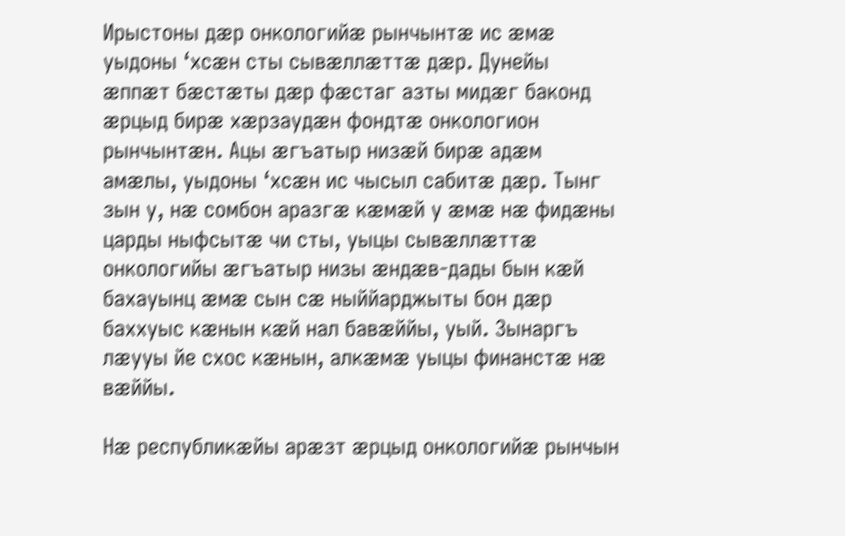Ирыстоны дæр онкологийæ рынчынтæ ис æмæ уыдоны ‘хсæн сты сывæллæттæ дæр. Дунейы æппæт бæстæты дæр фæстаг азты мидæг баконд æрцыд бирæ хæрзаудæн фондтæ онкологион рынчынтæн. Ацы æгъатыр низæй бирæ адæм амæлы, уыдоны ‘хсæн ис чысыл сабитæ дæр. Тынг зын у, нæ сомбон аразгæ кæмæй у æмæ нæ фидæны царды ныфсытæ чи сты, уыцы сывæллæттæ онкологийы æгъатыр низы æндæв-дады бын кæй бахауынц æмæ сын сæ ныййарджыты бон дæр баххуыс кæнын кæй нал бавæййы, уый. Зынаргъ лæууы йе схос кæнын, алкæмæ уыцы финанстæ нæ вæййы.

Нæ республикæйы арæзт æрцыд онкологийæ рынчын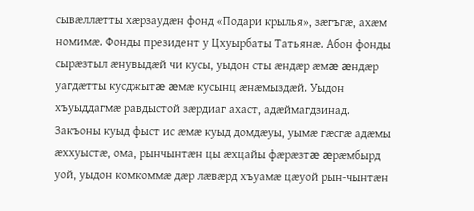сывæллæтты хæрзаудæн фонд «Подари крылья», зæгъгæ, ахæм номимæ. Фонды президент у Цхуырбаты Татьянæ. Абон фонды сырæзтыл æнувыдæй чи кусы, уыдон сты æндæр æмæ æндæр уагдæтты кусджытæ æмæ кусынц æнæмыздæй. Уыдон хъуыддагмæ равдыстой зæрдиаг ахаст, адæймагдзинад. Закъоны куыд фыст ис æмæ куыд домдæуы, уымæ гæсгæ адæмы æххуыстæ, ома, рынчынтæн цы æхцайы фæрæзтæ æрæмбырд уой, уыдон комкоммæ дæр лæвæрд хъуамæ цæуой рын-чынтæн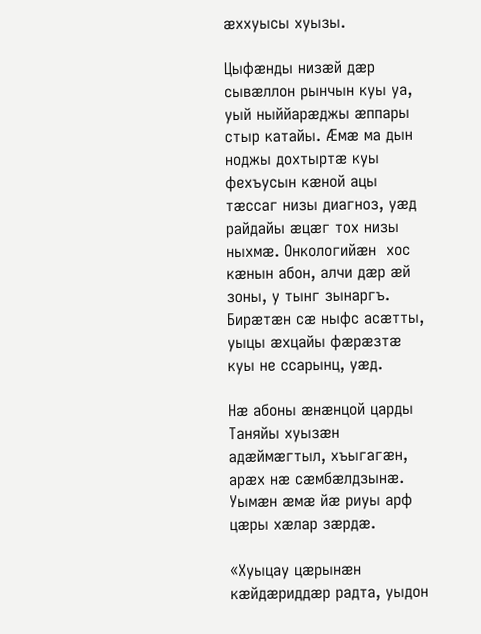æххуысы хуызы.

Цыфæнды низæй дæр сывæллон рынчын куы уа, уый ныййарæджы æппары стыр катайы. Æмæ ма дын ноджы дохтыртæ куы фехъусын кæной ацы тæссаг низы диагноз, уæд райдайы æцæг тох низы ныхмæ. Онкологийæн  хос кæнын абон, алчи дæр æй зоны, у тынг зынаргъ. Бирæтæн сæ ныфс асæтты, уыцы æхцайы фæрæзтæ куы не ссарынц, уæд.

Нæ абоны æнæнцой царды Таняйы хуызæн адæймæгтыл, хъыгагæн, арæх нæ сæмбæлдзынæ. Уымæн æмæ йæ риуы арф цæры хæлар зæрдæ.

«Хуыцау цæрынæн кæйдæриддæр радта, уыдон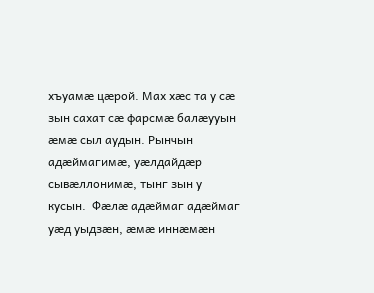хъуамæ цæрой. Мах хæс та у сæ зын сахат сæ фарсмæ балæууын æмæ сыл аудын. Рынчын адæймагимæ, уæлдайдæр сывæллонимæ, тынг зын у кусын.  Фæлæ адæймаг адæймаг уæд уыдзæн, æмæ иннæмæн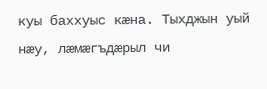куы баххуыс кæна. Тыхджын уый нæу, лæмæгъдæрыл чи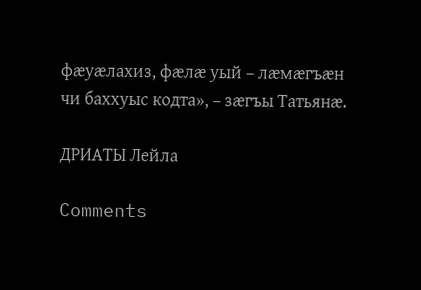фæуæлахиз, фæлæ уый – лæмæгъæн чи баххуыс кодта», – зæгъы Татьянæ.

ДРИАТЫ Лейла

Comments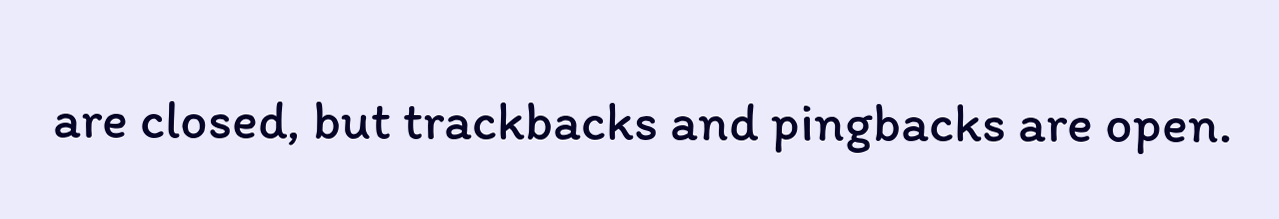are closed, but trackbacks and pingbacks are open.